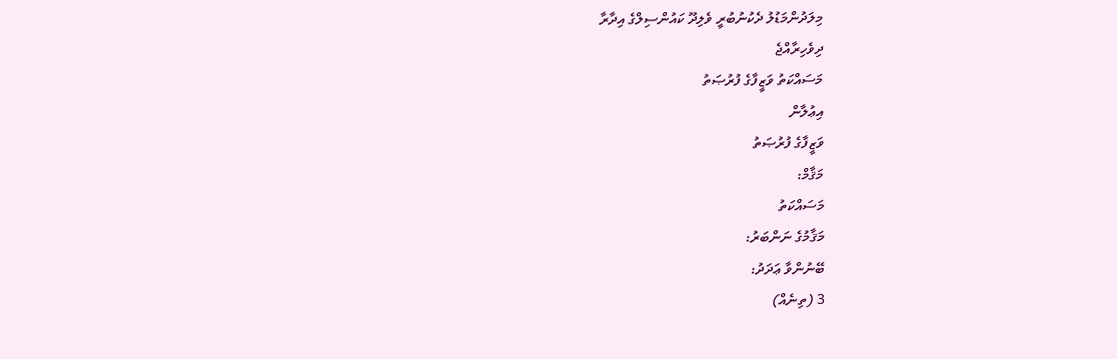މިލަދުންމަޑުލު ދެކުނުބުރީ ވެލިދޫ ކައުންސިލްގެ އިދާރާ
ދިވެހިރާއްޖެ
މަސައްކަތު ވަޒީފާގެ ފުރުޞަތު
އިޢުލާން
ވަޒީފާގެ ފުރުޞަތު
މަޤާމް:
މަސައްކަތު
މަޤާމުގެ ނަންބަރު:
ބޭނުންވާ ޢަދަދު:
3 (ތިނެއް)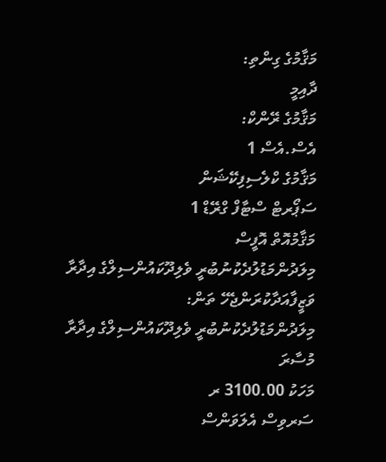މަޤާމުގެ ގިންތި:
ދާއިމީ
މަޤާމުގެ ރޭންކް:
އެސް.އެސް 1
މަޤާމުގެ ކްލެސިފިކޭޝަން
ސަޕޯރޓް ސްޓާފް ގްރޭޑް 1
މަޤާމުއޮތް އޮފީސް
މިލަދުންމަޑުލުދެކުނުބުރީ ވެލިދޫކައުންސިލްގެ އިދާރާ
ވަޒީފާއަދާކުރަންޖެހޭ ތަން:
މިލަދުންމަޑުލުދެކުނުބުރީ ވެލިދޫކައުންސިލްގެ އިދާރާ
މުސާރަ
މަހަކު 3100.00 ރ
ސަރވިސް އެލަވަންސް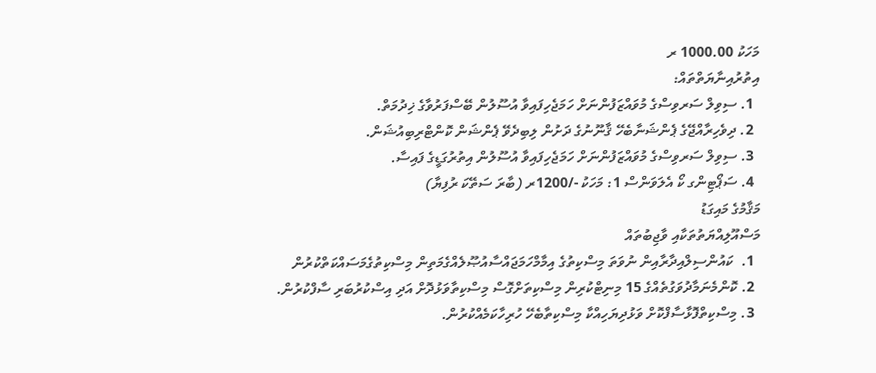މަހަކު 1000.00 ރ
އިތުރުއިނާޔަތްތައް:
  1. ސިވިލް ސަރވިސްގެ މުވައްޒަފުންނަށް ހަމަޖެހިފައިވާ އުސޫލުން ބޭސްފަރުވާގެ ޚިދުމަތް.
  2. ދިވެހިރާއްޖޭގެ ޕެންޝަނާބެހޭ ޤާނޫނުގެ ދަށުން ލިބިދެވޭ ޕެންޝަން ކޮންޓްރިބިއުޝަން.
  3. ސިވިލް ސަރވިސްގެ މުވައްޒަފުންނަށް ހަމަޖެހިފައިވާ އުސޫލުން އިތުރުގަޑީގެ ފައިސާ.
  4. ސަޕޯޓިންގ ކޯ އެލަވަންސް 1: މަހަކު -/1200ރ (ބާރަ ސަތޭކަ ރުފިޔާ)
މަޤާމުގެ މައިގަޑު
މަސްއޫލިއްޔަތުތަކާއި ވާޖިބުތައް
  1.  ކައުންސިލްއިދާރާއިން ނުވަތަ މިސްކިތުގެ އިމާމްހަމަޖައްސާއުޞޫލެއްގެމަތިން މިސްކިތުގެމަސައްކަތްކުރުން
  2. ކޮންމެނަމާދުވަގުތެއްގެ 15 މިނިޓްކުރިން މިސްކިތަށްގޮސް މިސްކިތާވަޅުދޮށް އަދި އިސްކުރުބަރި ސާފްކުރުން.
  3. މިސްކިތްފޮޅާސާފްކޮށް ވަޅުދިޔަހިއްކާ މިސްކިތާބެހޭ ހުރިހާކަމެއްކުރުން.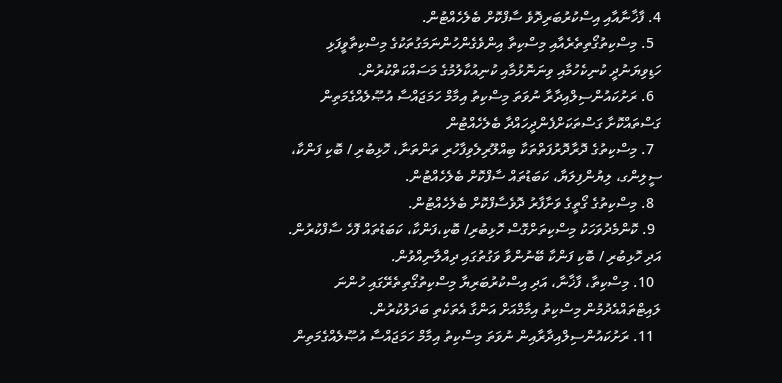4. ފާޚާނާއާއި އިސްކުރުބަރިދޮވެ ސާފްކޮށް ބެލެހެއްޓުން.
  5. މިސްކިތުގޯތިތެރެއާއި މިސްކިތާ އިންވެގެންހުންނަމަގުތަކުގެ މިސްކިތާވީފަޅި ހަޑިވިޔަނުދީ ކުނިކެހުމާއި ވިނަނޮޅުމާއި ކުނިއުކާލުމުގެ މަސައްކަތްކުރުން.
  6. ރަށުކައުންސިލްއިދާރާ ނުވަތަ މިސްކިތު އިމާމް ހަމަޖައްސާ އުޞޫލެއްގެމަތިން ގަސްތައްކޮށާ ގަސްތަކަށްފެންދީހައްދާ ބެލެހެއްޓުން
  7. މިސްކިތުގެ ދޮރާދޮރުފަތްތަކާ ބިއްލޫރިލެވިފާހުރި ތަންތަނާ، ހޮޅިބުރި / ބޮކި ފަންކާ، ސީލިންގ، ލިޔުންފިލަޔާ، ކަބަޑުތައް ސާފްކޮށް ބެލެހެއްޓުން.
  8. މިސްކިތުގެ ގޯތީގެ ވަށާފާރު ދޮވެސާފްކޮށް ބެލެހެއްޓުން.
  9. ކޮންމެދުވަހަކު މިސްކިތަށްގޮސް ހޮޅިބުރި/ ބޮކި،ފަންކާ، ކަބަޑުތައް ފޮހެ ސާފްކުރުން. އަދި ހޮޅިބުރި / ބޮކި ފަންކާ ބޭނުންވާ ވަގުތުގައި ދިއްލާނިއްވުން.
  10. މިސްކިތާ، ފާޚާނާ، އަދި އިސްކުރުބަރިޔާ މިސްކިތުގޯތިތެރޭގައި ހުންނަ ލައިޓްތައްއެދުމުން މިސްކިތު އިމާމްއަށް އަންގާ އެތަކެތި ބަދަލުކުރުން.
  11. ރަށުކައުންސިލްއިދާރާއިން ނުވަތަ މިސްކިތު އިމާމް ހަމަޖައްސާ އުޞޫލެއްގެމަތިން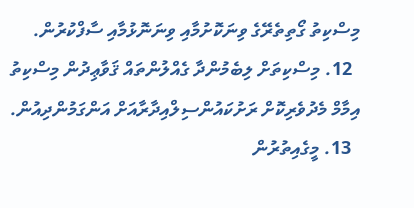މިސްކިތު ގޯތިތެރޭގެ ވިނަކޮށުމާއި ވިނަނޮޅުމާއި ސާފްކުރުން.
  12. މިސްކިތަށް ލިބެމުންދާ ގެއްލުންތައް ޤަވާޢިދުން މިސްކިތު އިމާމް މެދުވެރިކޮށް ރަށުކައުންސިލްއިދާރާއަށް އަންގަމުންދިއުން.
  13. މީގެއިތުރުން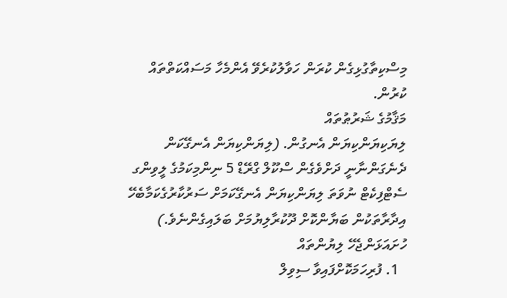މިސްކިތާގުޅިގެން ކުރަން ހަވާލުކުރެވޭ އެންމެހާ މަސައްކަތްތައް ކުރުން.
މަޤާމުގެ ޝަރުޠުތައް
ލިޔަކިޔަންކިޔަން އެނގުން. (ލިޔަންކިޔަން އެނގޭކަން ދެނެގަންނާނީ ދަށްވެގެން ސްކޫލް ގްރޭޑް 5 ނިންމިކަމުގެ ލީވިންގ ސެޓްފިކެޓް ނުވަތަ ލިޔަންކިޔަން އެނގޭކަމަށް ސަރުކާރުގެކަމާބެހޭ އިދާރާތަކުން ބަޔާންކޮށް ދޫކުރާލިޔުމަށް ބަލައިގެންނެވެ.)
ހުށައަޅަންޖެހޭ ލިޔުންތައް
  1. ފުރިހަމަކޮށްފައިވާ ސިވިލް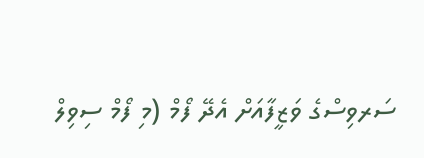ސަރވިސްގެ ވަޒީފާއަށް އެދޭ ފޯމް (މި ފޯމް ސިވިލް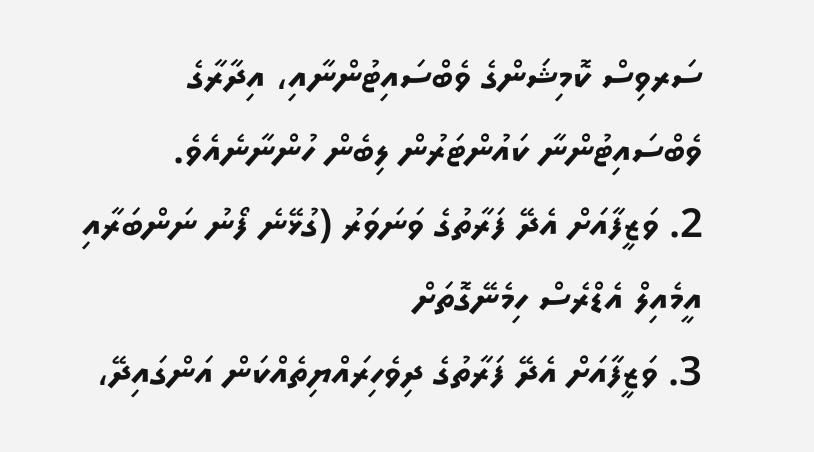ސަރވިސް ކޮމިޝަންގެ ވެބްސައިޓުންނާއި، އިދާރާގެ ވެބްސައިޓުންނާ ކައުންޓަރުން ލިބެން ހުންނާނެއެވެ.
2. ވަޒީފާއަށް އެދޭ ފަރާތުގެ ވަނަވަރު (ގުޅޭނެ ފޯނު ނަންބަރާއި އީމެއިލް އެޑްރެސް ހިމެނޭގޮތަށް
3. ވަޒީފާއަށް އެދޭ ފަރާތުގެ ދިވެހިރައްޔިތެއްކަން އަންގައިދޭ،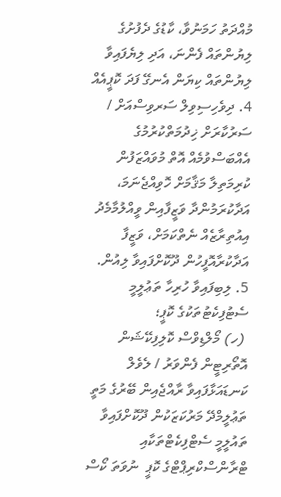މުއްދަތު ހަމަނުވާ، ކާޑުގެ ދެފުށުގެ ލިޔުންތައް ފެންނަ، އަދި ލިޔެފައިވާ ލިޔުންތައް ކިޔަން އެނގޭ ފަދަ ކޮޕީއެއް
4. ދިވެހިސިވިލް ސަރވިސްއަށް / ސަރުކާރަށް ޚިދުމަތްކުރުމުގެ އެއްބަސްވުމެއް އޮތް މުވައްޒަފުން ކުރިމަތިލާ މަޤާމަށް ހޮވިއްޖެނަމަ، އަދާކުރަމުންދާ ވަޒީފާއިން ވީއްލުމާމެދު އިއުތިރާޒެއް ނެތްކަމަށް، ވަޒީފާ އަދާކުރާއޮފީހުން ދޫކޮށްފައިވާ ލިއުން.
5. ލިބިފައިވާ ހުރިހާ ތަޢުލީމީ ސެޓުފިކެޓުތަކުގެ ކޮޕީ؛
 (ހ) މޯލްޑިވްސް ކޮލިފިކޭޝަން އޮތޯރިޓީން ފެންވަރު / ލެވެލް ކަނޑައަޅާފައިވާ ރާއްޖެއިން ބޭރުގެ މަތީ ތަޢުލީމްދޭ މަރުކަޒަކުން ދޫކޮށްފައިވާ ތައުލީމީ ސެޓްފިކެޓްތަކާއި ޓްރާންސްކްރިޕްޓްގެ ކޮޕީ  ނުވަތަ ކޯސް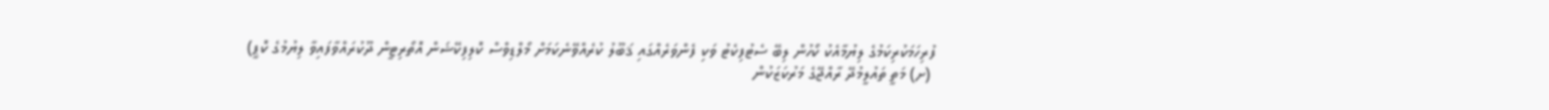ފުރިހަމަކުރިކަމުގެ ލިޔުމާއެކު ކޯހުން ލިބޭ ސެޓުފިކެޓު ވަކި ފެންވަރެއްގައި ޤަބޫލު ކުރެއްވޭނެކަމަށް މޯލްޑިވްސް ކޮލިފިކޭޝަން އޮތޯރިޓީން ދޫކުރައްވާފައިވާ ލިޔުމުގެ ކޮޕީ)
 (ށ) މަތީ ތައުލީމުދޭ ރާއްޖޭގެ މަރުކަޒަކުން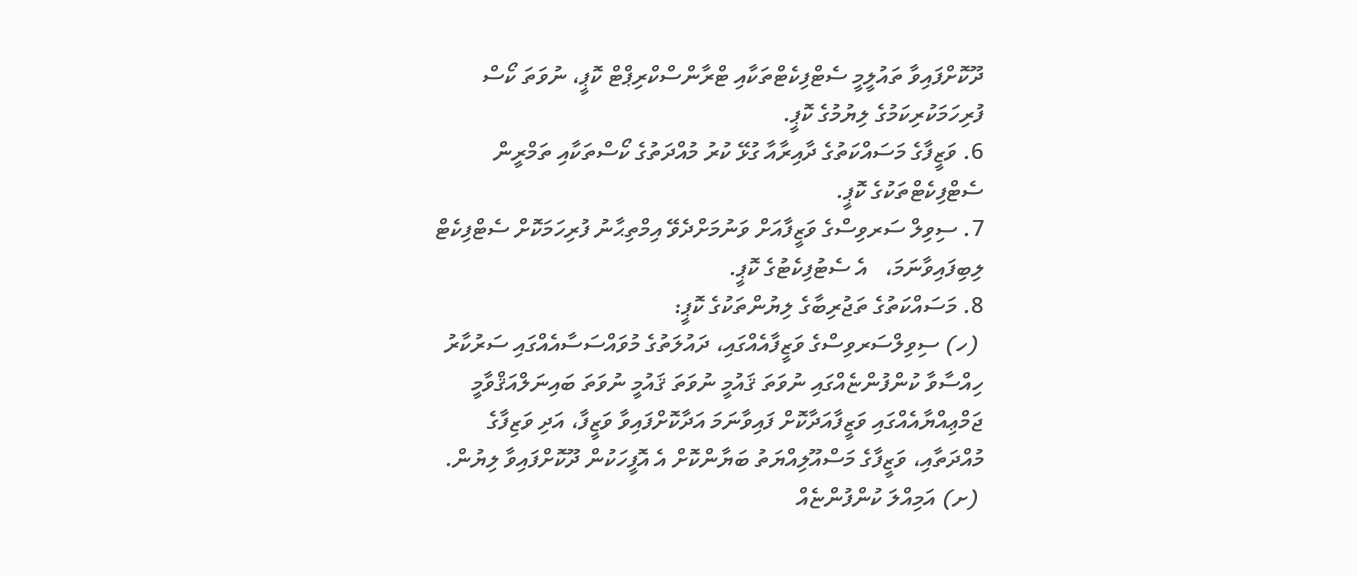ދޫކޮށްފައިވާ ތައުލީމީ ސެޓްފިކެޓްތަކާއި ޓްރާންސްކްރިޕްޓް ކޮޕީ، ނުވަތަ ކޯސް ފުރިހަމަކުރިކަމުގެ ލިޔުމުގެ ކޮޕީ.
6. ވަޒީފާގެ މަސައްކަތުގެ ދާއިރާއާ ގުޅޭ ކުރު މުއްދަތުގެ ކޯސްތަކާއި ތަމްރީން ސެޓްފިކެޓްތަކުގެ ކޮޕީ.
7. ސިވިލް ސަރވިސްގެ ވަޒީފާއަށް ވަނުމަށްދެވޭ އިމްތިޙާނު ފުރިހަމަކޮށް ސެޓްފިކެޓް ލިބިފައިވާނަމަ،   އެ ސެޓުފިކެޓުގެ ކޮޕީ.
8. މަސައްކަތުގެ ތަޖުރިބާގެ ލިޔުންތަކުގެ ކޮޕީ:
 (ހ) ސިވިލްސަރވިސްގެ ވަޒީފާއެއްގައި، ދައުލަތުގެ މުވައްސަސާއެއްގައި ސަރުކާރު ހިއްސާވާ ކުންފުންޏެއްގައި ނުވަތަ ޤައުމީ ނުވަތަ ޤައުމީ ނުވަތަ ބައިނަލްއަޤްވާމީ ޖަމްޢިއްޔާއެއްގައި ވަޒީފާއަދާކޮށް ފައިވާނަމަ އަދާކޮށްފައިވާ ވަޒީފާ، އަދި ވަޒިފާގެ މުއްދަތާއި، ވަޒީފާގެ މަސްއޫލިއްޔަތު ބަޔާންކޮށް އެ އޮފީހަކުން ދޫކޮށްފައިވާ ލިޔުން.
 (ށ) އަމިއްލަ ކުންފުންޏެއް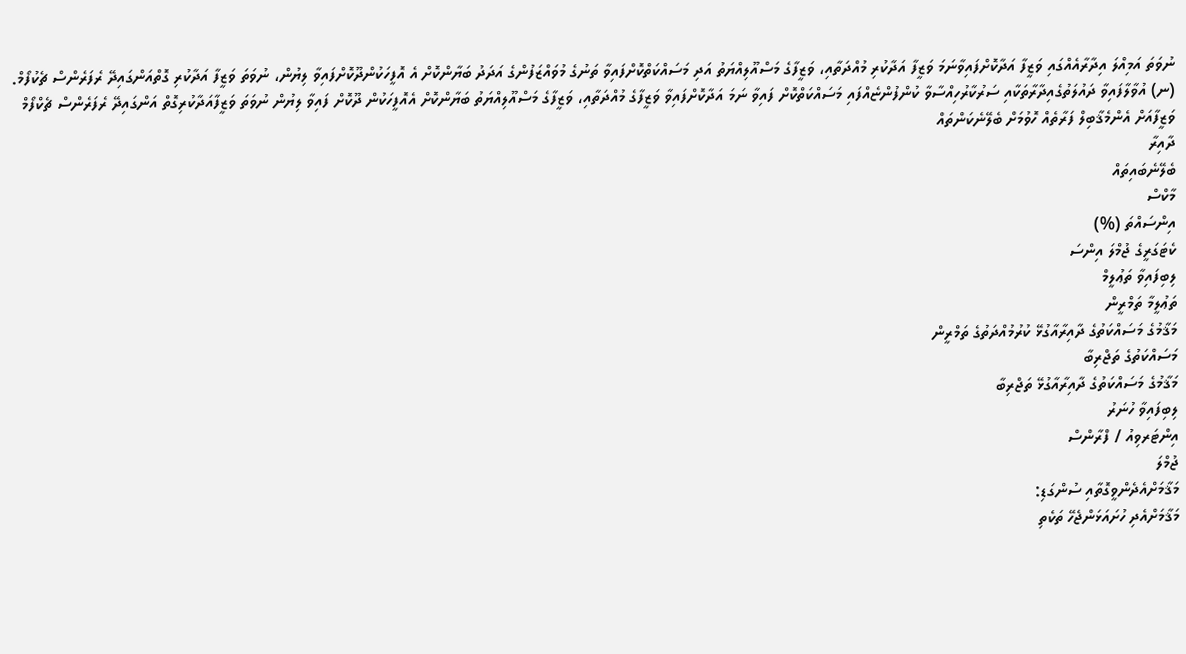ނުވަތަ އަމިއްލަ އިދާރާއެއްގައި ވަޒީފާ އަދާކޮށްފައިވާނަމަ ވަޒީފާ އަދާކުރި މުއްދަތާއި، ވަޒީފާގެ މަސްއޫލިއްޔަތު އަދި މަސައްކަތްކޮށްފައިވާ ތަނުގެ މުވައްޒަފުންގެ އަދަދު ބަޔާންކޮށް އެ އޮފީހަކުންދޫކޮށްފައިވާ ލިޔުން، ނުވަތަ ވަޒީފާ އަދާކުރި ގޮތްއަންގައިދޭ ރެފަރެންސް ޗެކުފޯމް.
(ނ) އުވާލާފައިވާ ދައުލަތުގެއިދާރާތަކާއި ސަރުކާރުހިއްސާވާ ކުންފުންޏެއްފައި މަސައްކަތްކޮށް ފައިވާ ނަމަ އަދާކޮށްފައިވާ ވަޒީފާގެ މުއްދަތާއި، ވަޒީފާގެ މަސްއޫލިއްޔަތު ބަޔާންކޮށް އެއޮފީހަކުން ދޫކޮށް ފައިވާ ލިޔުން ނުވަތަ ވަޒީފާއަދާކުރިގޮތް އަންގައިދޭ ރެފަރެންސް ޗެކްފޯމް
ވަޒީފާއަށް އެންމެޤާބިލް ފަރާތެއް ހޮވުމަށް ބެލޭނެކަންތައް
ދާއިރާ
ބެލޭނެބައިތައް
މާކްސް
އިންސައްތަ (%)
ކެޓަގަރީގެ ޖުމްލަ އިންސަ
ލިބިފައިވާ ތަޢުލީމް
ތަޢުލީމާ ތަމްރީން
މަޤާމުގެ މަސައްކަތުގެ ދާއިރާއާގުޅޭ ކުރުމުއްދަތުގެ ތަމްރީން
މަސައްކަތުގެ ތަޖްރިބާ
މަޤާމުގެ މަސައްކަތުގެ ދާއިރާއާގުޅޭ ތަޖްރިބާ
ލިބިފައިވާ ހުނަރު
އިންޓަރވިއު / ފްރާންސް
ޖުމްލަ
މަޤާމަށްއެދެންވީގޮތާއި ސުންގަޑި:
މަޤާމަށްއެދި ހުށައަޅަންޖެހޭ ތަކެތި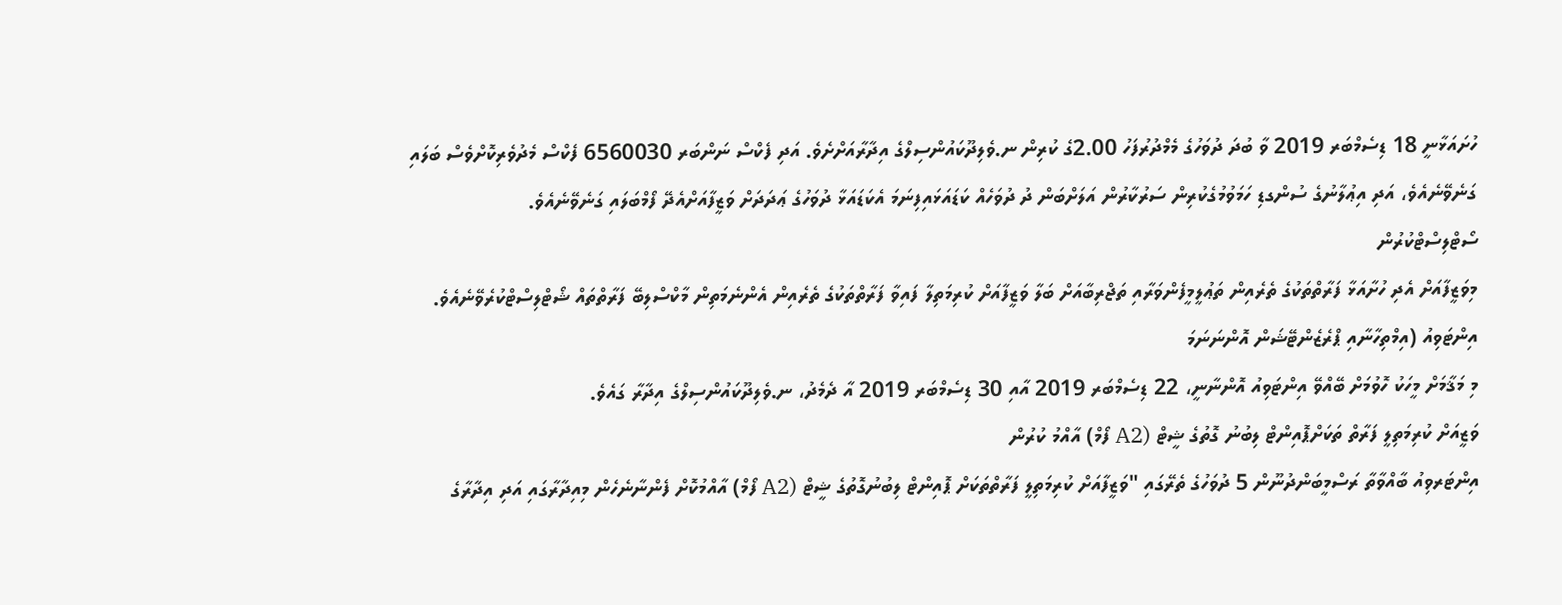ހުށައަޅާނީ 18 ޑިސެމްބަރ 2019 ވާ ބުދަ ދުވަހުގެ މެމްދުރުފަހު 2.00ގެ ކުރިން ނ.ވެލިދޫކައުންސިލްގެ އިދާރާއަށްށެވެ. އަދި ފެކްސް ނަންބަރ 6560030 ފެކްސް މެދުވެރިކޮށްވެސް ބަލައި ގަނެވޭނެއެވެ، އަދި އިޢުލާނުގެ ސުންގޑި ހަމަވުމުގެކުރިން ސަރުކާރުން އަލަށްބަން ދު ދުވަހެއް ކަޑައަޅައިފިނަމަ އެކަޑައަޅާ ދުވަހުގެ ޢަދަދަށް ވަޒީފާއަށްއެދޭ ފޯމްބަލައި ގަނެވޭނެއެވެ.
ސޯޓްލިސްޓްކުރުން
މިވަޒީފާއަށް އެދި ހުށާއަޅާ ފަރާތްތަކުގެ ތެރެއިން ތަޢުލީމީފެންވަރާއި ތަޖްރިބާއަށް ބަލާ ވަޒީފާއަށް ކުރިމަތިލާ ފައިވާ ފަރާތްތަކުގެ ތެރެއިން އެންނެމަތިން މާކްސްލިބޭ ފަރާތްތައް ޝޯޓްލިސްޓްކުރެވޭނެއެވެ.
އިންޓަވިއު (އިމްތިހާނާއި ޕްރެޒެންޓޭޝަން އޮންނަނަމަ
މި މަޤާމަށް މީހަކު ހޮވުމަށް ބޭއްވޭ އިންޓަވިއު އޮންނާނީ، 22 ޑިސެމްބަރ 2019 އާއި 30 ޑިސެމްބަރ 2019 އާ ދެމެދު، ނ.ވެލިދޫކައުންސިލްގެ އިދާރާ ގައެވެ.
ވަޒީއަށް ކުރިމަތިލީ ފަރާތް ތަކަށްޕޮއިންޓް ލިބުނު ގޮތުގެ ޝީޓް (A2 ފޯމް) އާއްމު ކުރުން
އިންޓަރވިއު ބާއްވާތާ ރަސްމީބަންދުނޫން 5 ދުވަހުގެ ތެރޭގައި "ވަޒީފާއަށް ކުރިމަތިލީ ފަރާތްތަކަށް ޕޮއިންޓް ލިބުނުގޮތުގެ ޝީޓް (A2 ފޯމް) އާއްމުކޮށް ފެންނާނެހެން މިއިދާރާގައި އަދި އިދާރާގެ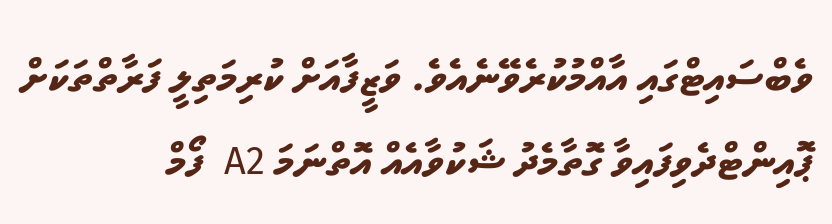ވެބްސައިޓްގައި އާއްމުކުރެވޭނެއެވެ. ވަޒީފާއަށް ކުރިމަތިލީ ފަރާތްތަކަށް ޕޮއިންޓްދެވިފައިވާ ގޮތާމެދު ޝަކުވާއެއް އޮތްނަމަ A2  ފޯމް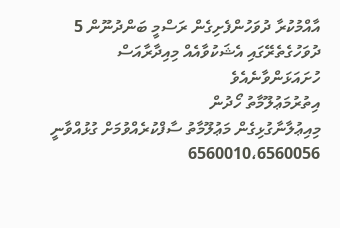އާއްމުކުރާ ދުވަހުންފެށިގެން ރަސްމީ ބަންދުނޫން 5 ދުވަހުގެތެރޭގައި އެޝަކުވާއެއް މިއިދާރާއަސް ހުށައަޅަންވާނެއެވެ
އިތުރުމަޢުލޫމާތު ހޯދުން
މިއިޢުލާނާގުޅިގެން މަޢުލޫމާތު ސާފްކުރެއްވުމަށް ގުޅުއްވާނީ 6560010،6560056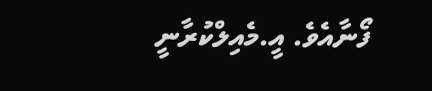ފޯނާއެވެ. އީ.މެއިލްކުރާނީ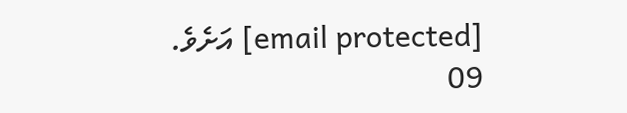[email protected] އަށެވެ.
09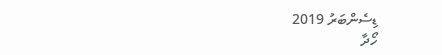ޑިސެންބަރު 2019
ހޯދާ